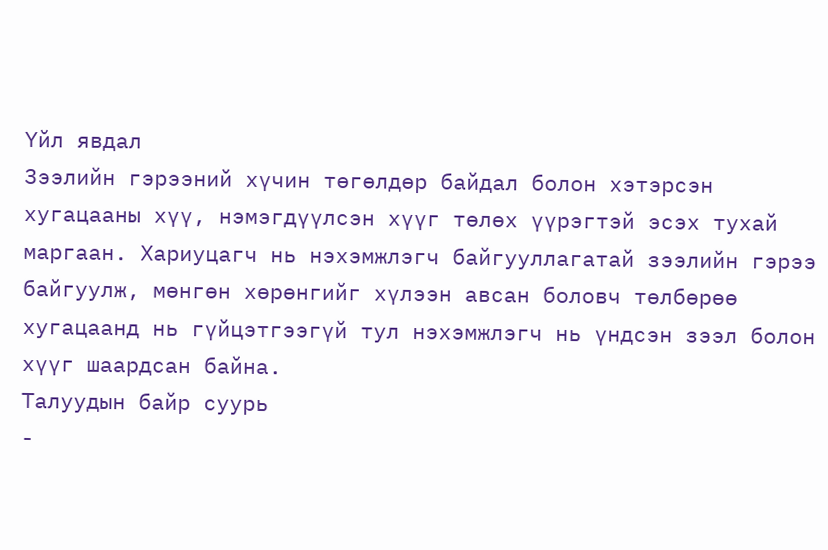Үйл явдал
Зээлийн гэрээний хүчин төгөлдөр байдал болон хэтэрсэн хугацааны хүү, нэмэгдүүлсэн хүүг төлөх үүрэгтэй эсэх тухай маргаан. Хариуцагч нь нэхэмжлэгч байгууллагатай зээлийн гэрээ байгуулж, мөнгөн хөрөнгийг хүлээн авсан боловч төлбөрөө хугацаанд нь гүйцэтгээгүй тул нэхэмжлэгч нь үндсэн зээл болон хүүг шаардсан байна.
Талуудын байр суурь
-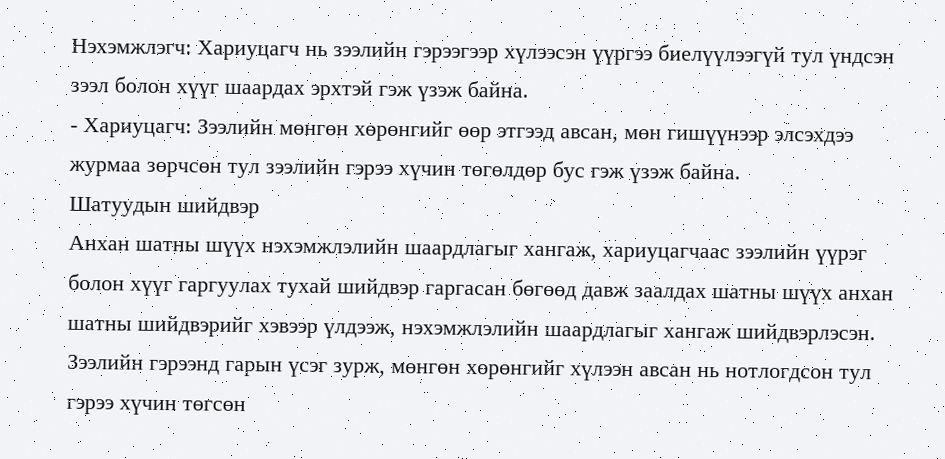Нэхэмжлэгч: Хариуцагч нь зээлийн гэрээгээр хүлээсэн үүргээ биелүүлээгүй тул үндсэн зээл болон хүүг шаардах эрхтэй гэж үзэж байна.
- Хариуцагч: Зээлийн мөнгөн хөрөнгийг өөр этгээд авсан, мөн гишүүнээр элсэхдээ журмаа зөрчсөн тул зээлийн гэрээ хүчин төгөлдөр бус гэж үзэж байна.
Шатуудын шийдвэр
Анхан шатны шүүх нэхэмжлэлийн шаардлагыг хангаж, хариуцагчаас зээлийн үүрэг болон хүүг гаргуулах тухай шийдвэр гаргасан бөгөөд давж заалдах шатны шүүх анхан шатны шийдвэрийг хэвээр үлдээж, нэхэмжлэлийн шаардлагыг хангаж шийдвэрлэсэн. Зээлийн гэрээнд гарын үсэг зурж, мөнгөн хөрөнгийг хүлээн авсан нь нотлогдсон тул гэрээ хүчин төгсөн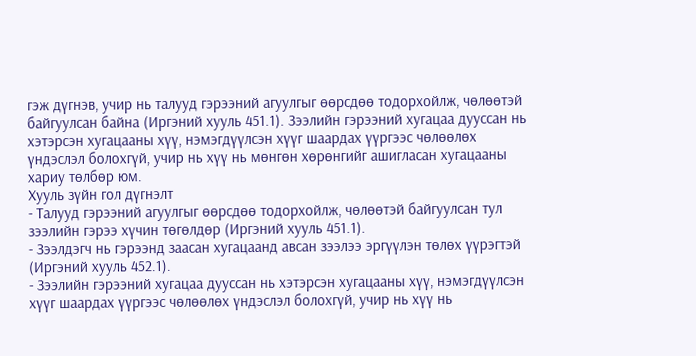гэж дүгнэв, учир нь талууд гэрээний агуулгыг өөрсдөө тодорхойлж, чөлөөтэй байгуулсан байна (Иргэний хууль 451.1). Зээлийн гэрээний хугацаа дууссан нь хэтэрсэн хугацааны хүү, нэмэгдүүлсэн хүүг шаардах үүргээс чөлөөлөх үндэслэл болохгүй, учир нь хүү нь мөнгөн хөрөнгийг ашигласан хугацааны хариу төлбөр юм.
Хууль зүйн гол дүгнэлт
- Талууд гэрээний агуулгыг өөрсдөө тодорхойлж, чөлөөтэй байгуулсан тул зээлийн гэрээ хүчин төгөлдөр (Иргэний хууль 451.1).
- Зээлдэгч нь гэрээнд заасан хугацаанд авсан зээлээ эргүүлэн төлөх үүрэгтэй (Иргэний хууль 452.1).
- Зээлийн гэрээний хугацаа дууссан нь хэтэрсэн хугацааны хүү, нэмэгдүүлсэн хүүг шаардах үүргээс чөлөөлөх үндэслэл болохгүй, учир нь хүү нь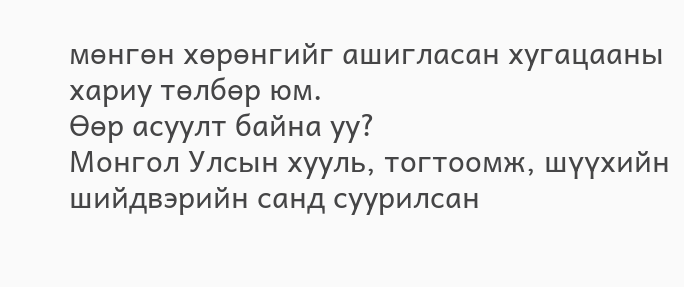мөнгөн хөрөнгийг ашигласан хугацааны хариу төлбөр юм.
Өөр асуулт байна уу?
Монгол Улсын хууль, тогтоомж, шүүхийн шийдвэрийн санд суурилсан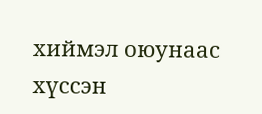хиймэл оюунаас хүссэн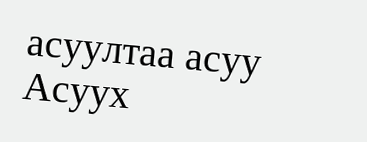асуултаа асуу
Асуух